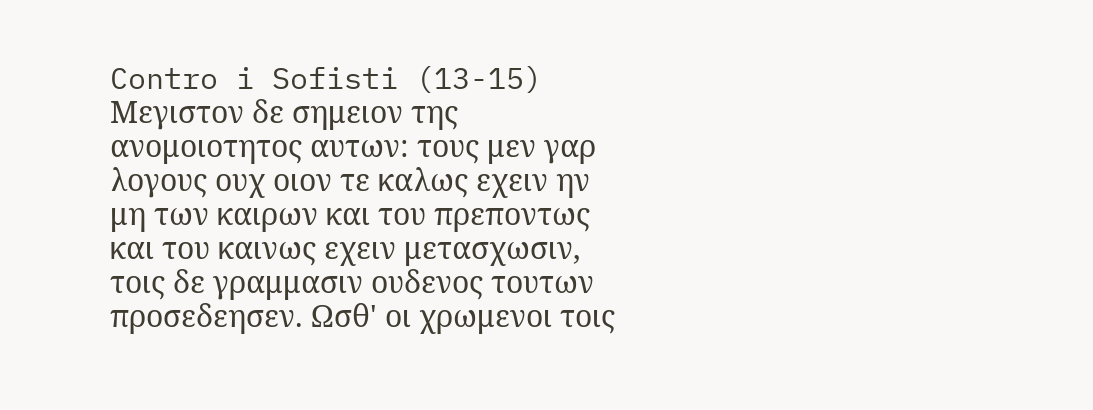Contro i Sofisti (13-15)
Μεγιστον δε σημειον της ανομοιοτητος αυτων: τους μεν γαρ λογους ουχ οιον τε καλως εχειν ην μη των καιρων και του πρεποντως και του καινως εχειν μετασχωσιν, τοις δε γραμμασιν ουδενος τουτων προσεδεησεν. Ωσθ' οι χρωμενοι τοις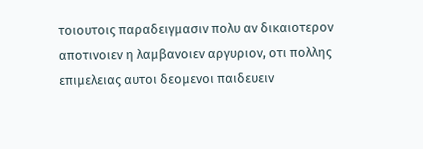τοιουτοις παραδειγμασιν πολυ αν δικαιοτερον αποτινοιεν η λαμβανοιεν αργυριον, οτι πολλης επιμελειας αυτοι δεομενοι παιδευειν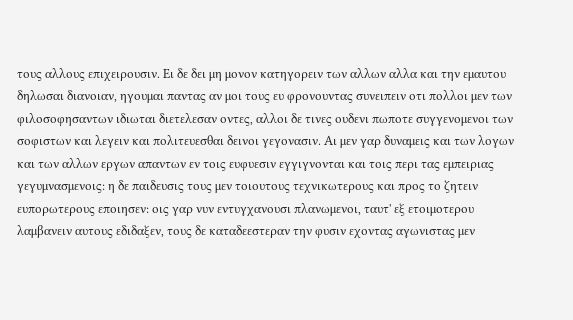τους αλλους επιχειρουσιν. Ει δε δει μη μονον κατηγορειν των αλλων αλλα και την εμαυτου δηλωσαι διανοιαν, ηγουμαι παντας αν μοι τους ευ φρονουντας συνειπειν οτι πολλοι μεν των φιλοσοφησαντων ιδιωται διετελεσαν οντες, αλλοι δε τινες ουδενι πωποτε συγγενομενοι των σοφιστων και λεγειν και πολιτευεσθαι δεινοι γεγονασιν. Αι μεν γαρ δυναμεις και των λογων και των αλλων εργων απαντων εν τοις ευφυεσιν εγγιγνονται και τοις περι τας εμπειριας γεγυμνασμενοις: η δε παιδευσις τους μεν τοιουτους τεχνικωτερους και προς το ζητειν ευπορωτερους εποιησεν: οις γαρ νυν εντυγχανουσι πλανωμενοι, ταυτ' εξ ετοιμοτερου λαμβανειν αυτους εδιδαξεν, τους δε καταδεεστεραν την φυσιν εχοντας αγωνιστας μεν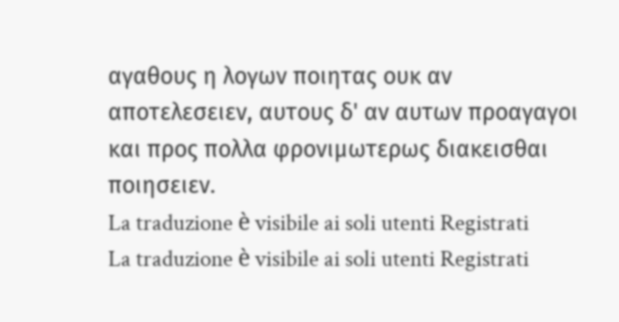αγαθους η λογων ποιητας ουκ αν αποτελεσειεν, αυτους δ' αν αυτων προαγαγοι και προς πολλα φρονιμωτερως διακεισθαι ποιησειεν.
La traduzione è visibile ai soli utenti Registrati
La traduzione è visibile ai soli utenti Registrati